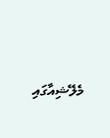މެލޭޝިއާގައި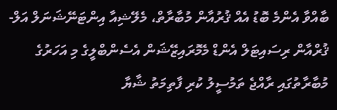ބާއްވާ އެންމެ ބޮޑު އެއް ޤުރުއާން މުބާރާތް، މެލޭޝިއާ އިންޓަނޭޝަނަލް އަލް-ޤުރްއާން ރިސައިޓަލް އެންޑް މެމޮރައިޒޭޝަން އެސެންބްލީގެ މި އަހަރުގެ މުބާރާތުގައި ރާއްޖެ ތަމުސީލު ކުރި ފާތިމަތު ޝާޔާ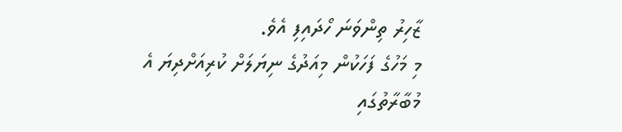ޒާހިރު ތިންވަނަ ހޯދައިފި އެވެ.
މި މަހުގެ ފަހަކުން މިއަދުގެ ނިޔަލަށް ކުރިއަށްދިޔަ އެ މުބާރާތުގައި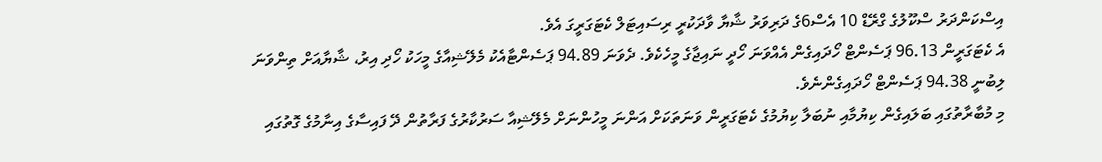އިސްކަންދަރު ސްކޫލުގެ ގްރޭޑް 10 އެސް6ގެ ދަރިވަރު ޝާޔާ ވާދަކުރީ ރިސައިޓަލް ކެޓަގަރީގަ އެވެ.
އެ ކެޓަގަރީން 96.13 ޕަސެންޓް ހޯދައިގެން އެއްވަނަ ހޯދީ ނައިޖާގެ މީހެކެވެ. ދެވަނަ 94.89 ޕަސެންޓާއެކު މެލޭޝިއާގެ މީހަކު ހޯދި އިރު، ޝާޔާއަށް ތިންވަނަ ލިބުނީ 94.38 ޕަސެންޓް ހޯދައިގެންނެވެ.
މި މުބާރާތުގައި ބަލައިގެން ކިޔުމާއި ނުބަލާ ކިޔުމުގެ ކެޓަގަރީން ވަނަތަކަށް އަންނަ މީހުންނަށް މެލޭޝިއާ ސަރުކާރުގެ ފަރާތުން ދޭ ފައިސާގެ އިނާމުގެ ގޮތުގައި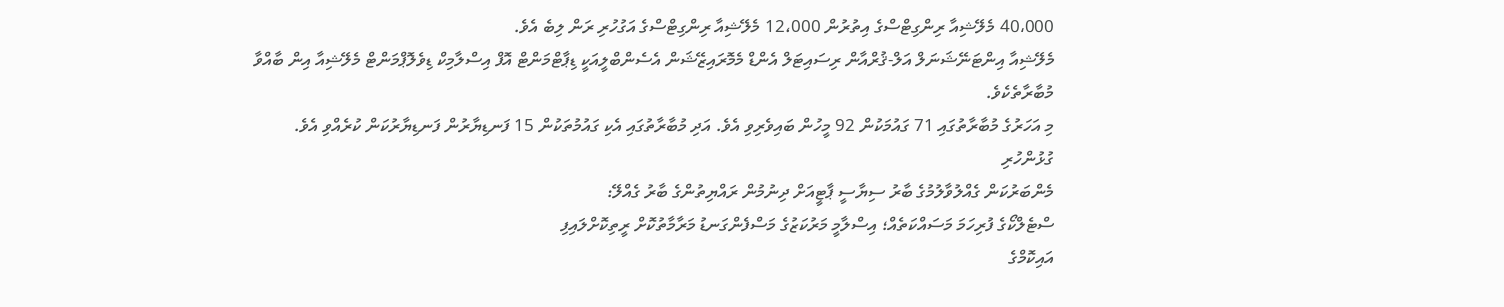40،000 މެލޭޝިއާ ރިންގިޓްސްގެ އިތުރުން 12،000 މެލޭޝިއާ ރިންގިޓްސްގެ އަގުހުރި ރަން ލިބެ އެވެ.
މެލޭޝިއާ އިންޓަނޭޝަނަލް އަލް-ޤުރްއާން ރިސައިޓަލް އެންޑް މެމޮރައިޒޭޝަން އެސެންބްލީއަކީ ޑިޕާޓްމަންޓް އޮފް އިސްލާމިކް ޑިވެލޮޕްމަންޓް މެލޭޝިއާ އިން ބާއްވާ މުބާރާތެކެވެ.
މި އަހަރުގެ މުބާރާތުގައި 71 ގައުމަކުން 92 މީހުން ބައިވެރިވި އެވެ. އަދި މުބާރާތުގައި އެކި ގައުމުތަކުން 15 ފަނޑިޔާރުން ފަނޑިޔާރުކަން ކުރެއްވި އެވެ.
ގުޅުންހުރި
މެންބަރުކަން ގެއްލުވާލުމުގެ ބާރު ސިޔާސީ ޕާޓީއަށް ދިނުމުން ރައްޔިތުންގެ ބާރު ގެއްލޭ:
ސްޓެލްކޯގެ ފުރިހަމަ މަސައްކަތެއް؛ އިސްލާމީ މަރުކަޒުގެ މަސްފެންގަނޑު މަރާމާތުކޮށް ރީތިކޮށްލައިފި
އައިކޮމްގެ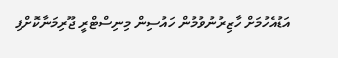އަޑުއެހުމަށް ހާޒިރުނުވުމުން ހައުސިން މިނިސްޓްރީ ޖޫރިމަނާކޮށްފި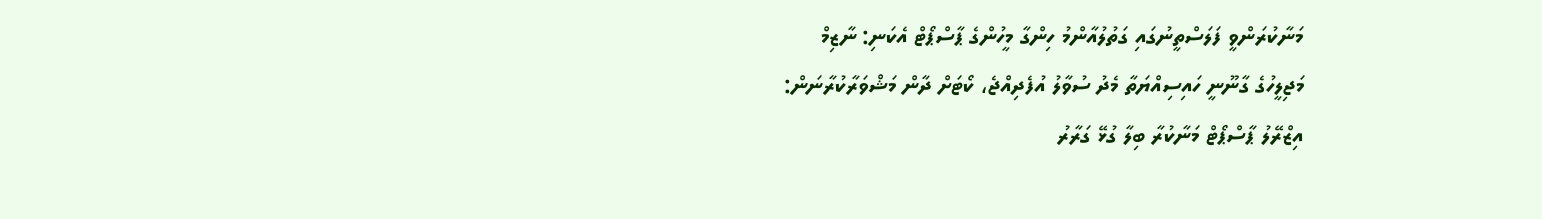މަނާކުރަންވީ ފަލަސްތީނުގައި ގަތުލުއާންމު ހިންގާ މީހުންގެ ޕާސްޕޯޓް އެކަނި: ނާޒިމް
މަޖިލީހުގެ ގާނޫނީ ހައިސިއްޔަތާ މެދު ސުވާލު އުފެދިއްޖެ، ކޯޓަށް ދާން މަޝްވަރާކުރާނަން:
އިޒްރޭލު ޕާސްޕޯޓް މަނާކުރާ ބިލާ ގުޅޭ ގަރާރު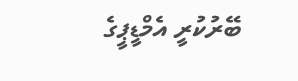ބޭރުކުރީ އެމްޑީޕީގެ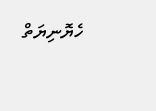ހެޔޮނިޔަތް